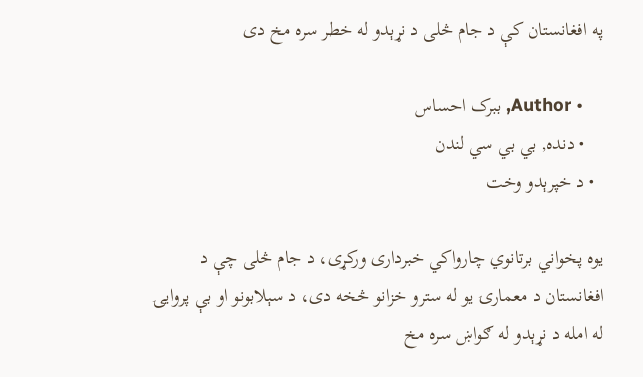په افغانستان کې د جام څلی د نړېدو له خطر سره مخ دی

    • Author, ببرک احساس
    • دنده, بي بي سي لندن
  • د خپرېدو وخت

یوه پخواني برتانوي چارواکي خبرداری ورکړی، د جام څلی چې د افغانستان د معمارۍ يو له سترو خزانو څخه دی، د سېلابونو او بې پروایۍ له امله د نړېدو له ګواښ سره مخ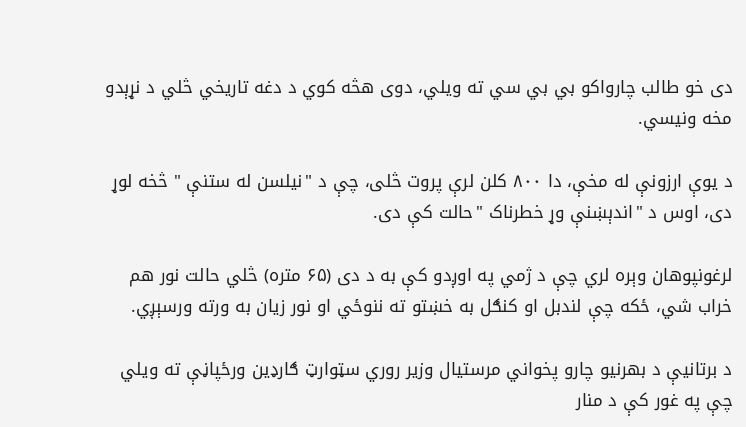دی خو طالب چارواکو بي بي سي ته ویلي، دوی هڅه کوي د دغه تاریخي څلي د نړېدو مخه ونیسي.

د یوې ارزونې له مخې، دا ۸۰۰ کلن لرې پروت څلی، چې د "نیلسن له ستنې " څخه لوړ دی، اوس د "اندېښنې وړ خطرناک "حالت کې دی.

لرغونپوهان وېره لري چې د ژمي په اوږدو کې به د دی (۶۵ متره) څلي حالت نور هم خراب شي، ځکه چې لندبل او کنګل به خښتو ته ننوځي او نور زیان به ورته ورسېږي.

د برتانیې د بهرنیو چارو پخواني مرستیال وزیر روري سټوارټ ګارډین ورځپاڼې ته ویلي چې په غور کې د منار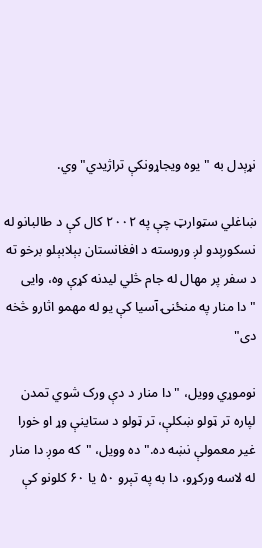نړېدل به "یوه ویجاړونکې تراژیدي" وي.

ښاغلي سټوارټ چې په ۲۰۰۲ کال کې د طالبانو له نسکورېدو لږ وروسته د افغانستان بېلابېلو برخو ته د سفر پر مهال له جام څلي لیدنه کړې وه، وایی "دا منار په منځنۍ آسیا کې یو له مهمو اثارو څخه دی"

نوموړي وويل، "دا منار د دې ورک شوي تمدن لپاره تر ټولو ښکلې، تر ټولو د ستاينې وړ او خورا غير معمولې نښه ده." ده وويل، "که موږ دا منار له لاسه ورکړو، دا به په تېرو ۵۰ يا ۶۰ کلونو کې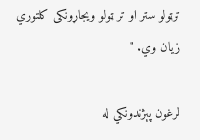ترټولو ستر او تر ټولو ويجاړونکی کلتوري زيان وي. "

لرغون پېژندونکي له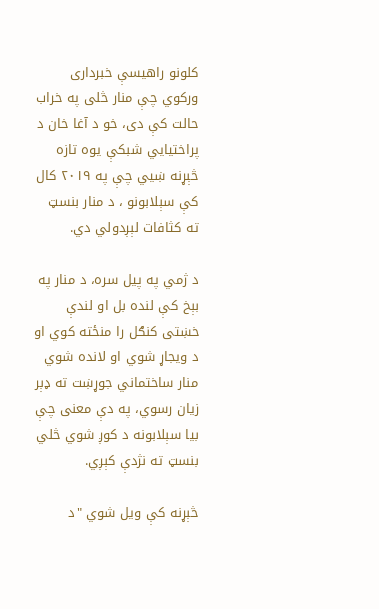کلونو راهیسې خبرداری ورکوي چې منار څلی په خراب حالت کې دی، خو د آغا خان د پراختیایي شبکې یوه تازه څېړنه ښيي چې په ۲۰۱۹ کال کې سېلابونو ، د منار بنسټ ته کثافات لېږدولي دي.

د ژمي په پیل سره، د منار په بېخ کې لنده بل او لندې خښتی کنګل را منځته کوي او د ویجاړ شوي او لانده شوي منار ساختماني جوړښت ته ډېر زیان رسوي، په دې معنی چې بيا سېلابونه د کوږ شوي څلي بنسټ ته نژدې کېږي.

څېړنه کې ویل شوي "د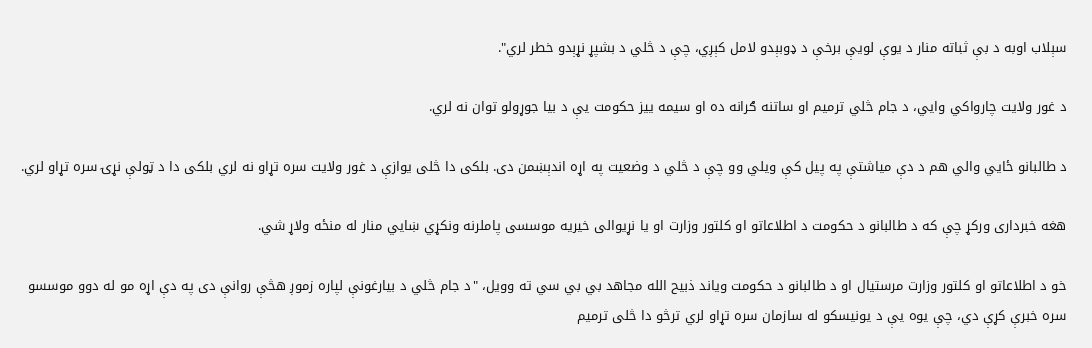سېلاب اوبه د بې ثباته منار د یوې لویې برخې د ډوبېدو لامل کېږي، چې د څلي د بشپړ نړېدو خطر لري".

د غور ولایت چارواکي وايي، د جام څلي ترمیم او ساتنه ګرانه ده او سیمه ییز حکومت یې د بیا جوړولو توان نه لري.

د طالبانو ځايي والي هم د دې میاشتې په پیل کې ویلي وو چې د څلي د وضعیت په اړه اندېښمن دی. بلکی دا څلی یوازې د غور ولایت سره تړاو نه لري بلکی دا د ټولې نړۍ سره تړاو لري.

هغه خبرداری ورکړ چې که د طالبانو د حکومت د اطلاعاتو او کلتور وزارت او یا نړیوالی خیریه موسسی پاملرنه ونکړي ښايي منار له منځه ولاړ شي.

خو د اطلاعاتو او کلتور وزارت مرستيال او د طالبانو د حکومت وياند ذبيح الله مجاهد بي بي سي ته وويل، "د جام څلي د بيارغونې لپاره زموږ هڅې روانې دی په دې اړه مو له دوو موسسو سره خبرې کړې دي، چې يوه يې د يونيسکو له سازمان سره تړاو لري ترڅو دا څلی ترميم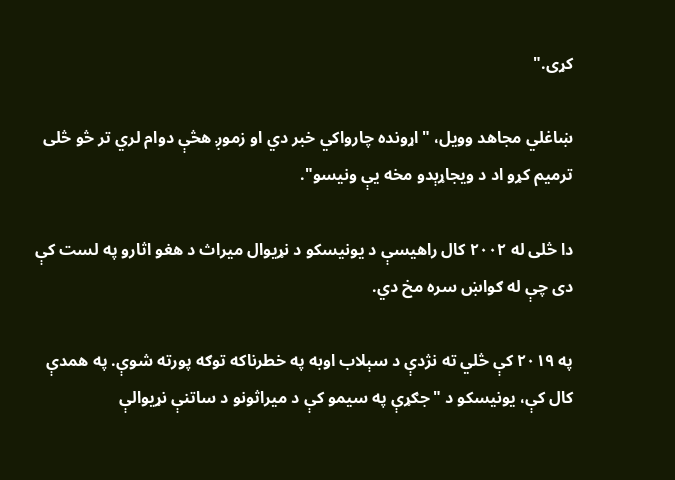کړی."

ښاغلي مجاهد وویل، "اړونده چارواکي خبر دي او زموږ هڅې دوام لري تر څو څلی ترمیم کړو اد د ويجاړېدو مخه یې ونیسو".

دا څلی له ۲۰۰۲ کال راهیسې د یونیسکو د نړیوال میراث د هغو اثارو په لست کې دی چې له ګواښ سره مخ دي.

په ۲۰۱۹ کې څلي ته نژدې د سېلاب اوبه په خطرناکه توګه پورته شوې. په همدې کال کې، یونیسکو د "جګړې په سیمو کې د میراثونو د ساتنې نړیوالې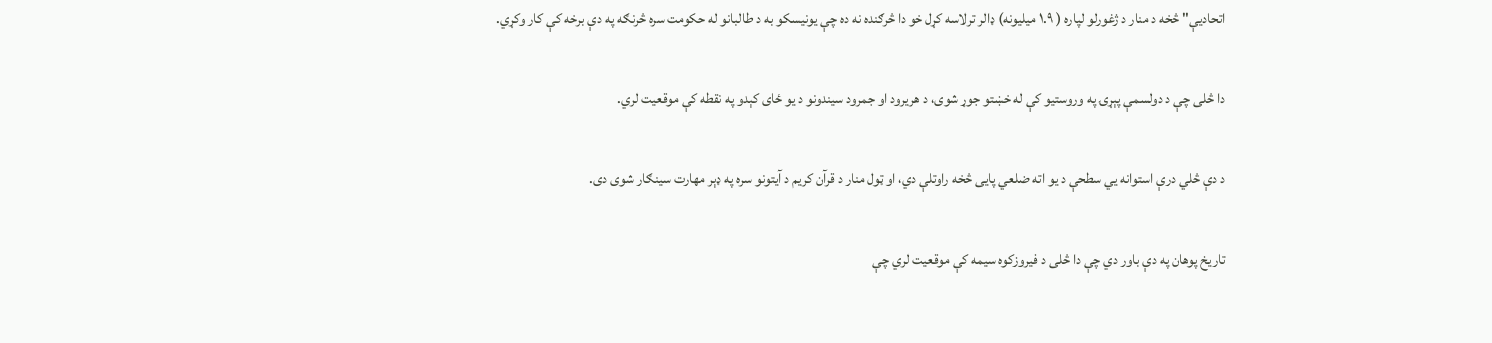اتحادیې" څخه د منار د ژغورلو لپاره ( ۱.۹ میلیونه) ډالر ترلاسه کړل خو دا څرګنده نه ده چې یونيسکو به د طالبانو له حکومت سره څرنګه په دې برخه کې کار وکړي.

دا څلی چې د دولسمې پېړۍ په وروستیو کې له خښتو جوړ شوی، د هریرود او جمرود سیندونو د یو ځای کېدو په نقطه کې موقعیت لري.

د دې څلي درې استوانه یي سطحې د یو اته ضلعي پایی څخه راوتلې دي، او ټول منار د قرآن کریم د آیتونو سره په ډېر مهارت سینګار شوی دی.

تاریخ پوهان په دې باور دي چې دا څلی د فیروزکوه سیمه کې موقعیت لري چې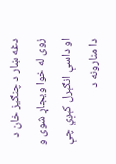دغه ښار د چنګیز خان د زوی له خوا ویجاړ شوی و او داسې انګېرل کېږي چې دا منارونه د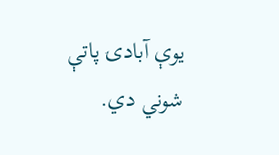یوې آبادۍ پاتې شوني دي.